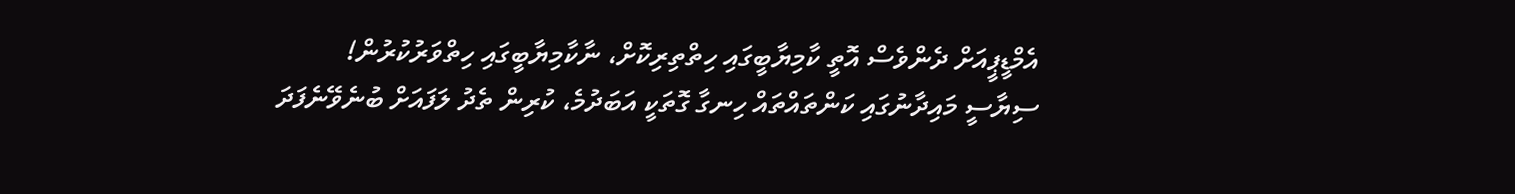އެމްޑީޕީއަށް ދެންވެސް އޮތީ ކާމިޔާބީގައި ހިތްތިރިކޮށް، ނާކާމިޔާބީގައި ހިތްވަރުކުރުން!
ސިޔާސީ މައިދާނުގައި ކަންތައްތައް ހިނގާ ގޮތަކީ އަބަދުމެ، ކުރިން ތެދު ލަފައަށް ބުނެވޭނެފަދަ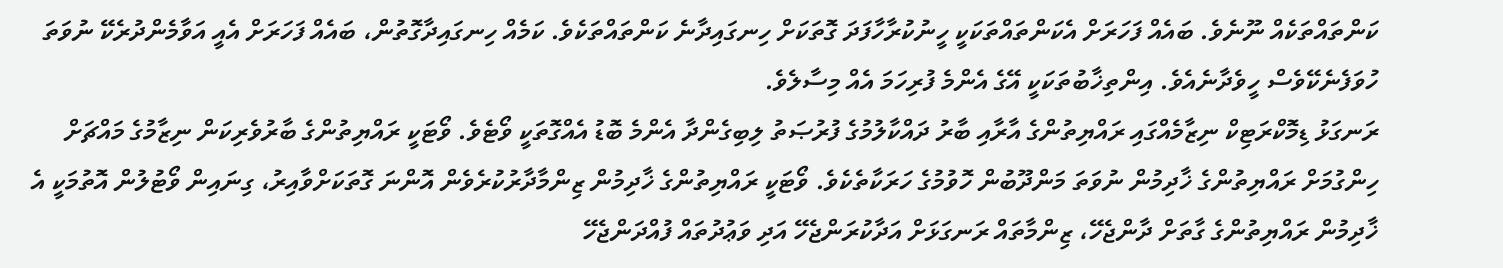ކަންތައްތަކެއް ނޫނެވެ. ބައެއް ފަހަރަށް އެކަންތައްތަކަކީ ހީނުކުރާހާފަދަ ގޮތަކަށް ހިނގައިދާނެ ކަންތައްތަކެވެ. ކަމެއް ހިނގައިދާގޮތުން، ބައެއް ފަހަރަށް އެއީ އަވާމެންދުރެކޭ ނުވަތަ ހުވަފެނެކޭވެސް ހީވެދާނެއެވެ. އިންތިޚާބުތަކަކީ އޭގެ އެންމެ ފުރިހަމަ އެއް މިސާލެވެ.
ރަނގަޅު ޑިމޮކްރަޓިކް ނިޒާމެއްގައި ރައްޔިތުންގެ އާރާއި ބާރު ދައްކާލުމުގެ ފުރުޞަތު ލިބިގެންދާ އެންމެ ބޮޑު އެއްގޮތަކީ ވޯޓެވެ. ވޯޓަކީ ރައްޔިތުންގެ ބާރުވެރިކަން ނިޒާމުގެ މައްޗަށް ހިންގުމަށް ރައްޔިތުންގެ ޚާދިމުން ނުވަތަ މަންދޫބުން ހޮވުމުގެ ހަރަކާތެކެވެ. ވޯޓަކީ ރައްޔިތުންގެ ޚާދިމުން ޒިންމާދާރުކުރެވެން އޮންނަ ގޮތަކަށްވާއިރު، ގިނައިން ވޯޓުލުން އޮތުމަކީ އެ ޚާދިމުން ރައްޔިތުންގެ ގާތަށް ދާންޖެހޭ، ޒިންމާތައް ރަނގަޅަށް އަދާކުރަންޖެހޭ އަދި ވަޢުދުތައް ފުއްދަންޖެހޭ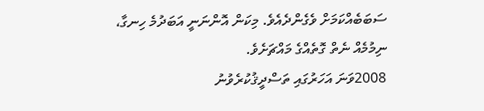ސަބަބެއްކަމަށް ވެގެންދެއެވެ. މިކަން އޮންނަނީ އަބަދުމެ ހިނގާ، ނިމުމެއް ނެތް ގޮތެއްގެ މައްޗަށެވެ.
2008ވަނަ އަހަރުގައި ތަސްދީޤުކުރެވުނު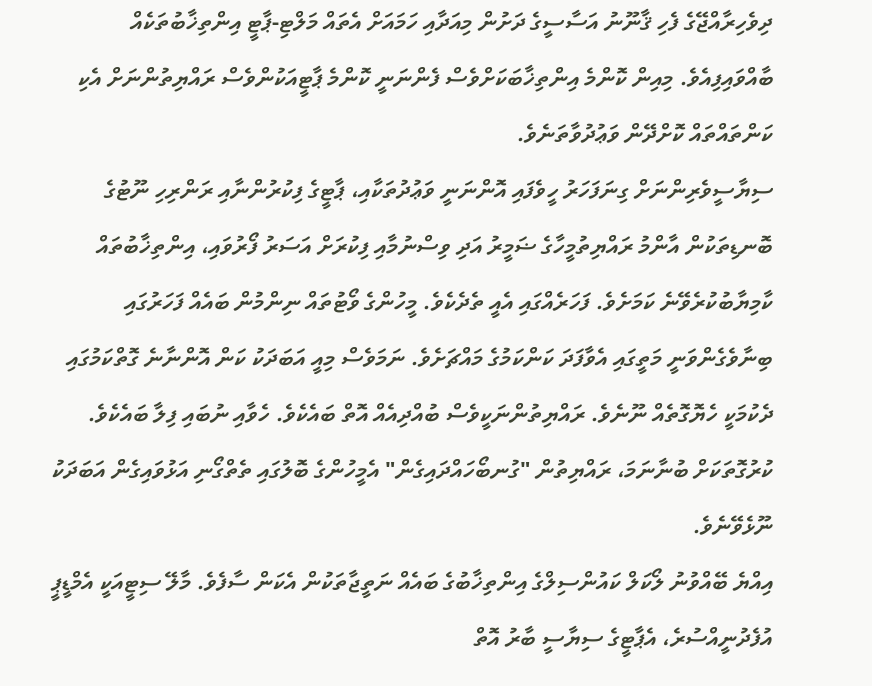ދިވެހިރާއްޖޭގެ ފެހި ޤާނޫނު އަސާސީގެ ދަށުން މިއަދާއި ހަމައަށް އެތައް މަލްޓި-ޕާޓީ އިންތިޚާބުތަކެއް ބާއްވައިފިއެވެ. މިއިން ކޮންމެ އިންތިޚާބަކަށްވެސް ފެންނަނީ ކޮންމެ ޕާޓީއަކުންވެސް ރައްޔިތުންނަށް އެކި ކަންތައްތައް ކޮށްދޭން ވަޢުދުވާތަނެވެ.
ސިޔާސީވެރިންނަށް ގިނަފަހަރު ހީވެފައި އޮންނަނީ ވަޢުދުތަކާއި، ޕާޓީގެ ފިކުރުންނާއި ރަންރިހި ނޫޓުގެ ބޮނޑިތަކުން އާންމު ރައްޔިތުމީހާގެ ޟަމީރު އަދި ވިސްނުމާއި ފިކުރަށް އަސަރު ފޯރުވައި، އިންތިޚާބުތައް ކާމިޔާބުކުރެވޭނެ ކަމަށެވެ. ފަހަރެއްގައި އެއީ ތެދެކެވެ. މީހުންގެ ވޯޓުތައް ނިންމުން ބައެއް ފަހަރުގައި ބިނާވެގެންވަނީ މަތީގައި އެވާފަދަ ކަންކަމުގެ މައްޗަށެވެ. ނަމަވެސް މިއީ އަބަދަކު ކަން އޮންނާނެ ގޮތްކަމުގައި ދެކުމަކީ ހެޔޮގޮތެއް ނޫނެވެ. ރައްޔިތުންނަކީވެސް ބުއްދިއެއް އޮތް ބައެކެވެ. ހެވާއި ނުބައި ފިލާ ބައެކެވެ. ކުރުގޮތަކަށް ބުނާނަމަ، ރައްޔިތުން "ގުނބޯހައްދައިގެން" އެމީހުންގެ ބޮލުގައި ތެތްގޯނި އަޅުވައިގެން އަބަދަކު ނޫޅެވޭނެވެ.
އިއްޔެ ބޭއްވުނު ލޯކަލް ކައުންސިލްގެ އިންތިޚާބުގެ ބައެއް ނަތީޖާތަކުން އެކަން ސާފެވެ. މާލޭ ސިޓީއަކީ އެމްޑީޕީ އުފެދުނީއްސުރެ، އެޕާޓީގެ ސިޔާސީ ބާރު އޮތް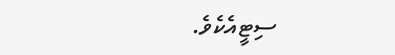ސިޓީއެކެވެ.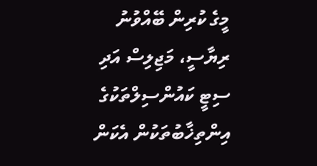މީގެ ކުރިން ބޭއްވުނު ރިޔާސީ، މަޖިލިސް އަދި ސިޓީ ކައުންސިލްތަކުގެ އިންތިޚާބުތަކުން އެކަން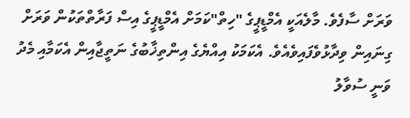ވަރަށް ސާފެވެ. މާލެއަކީ އެމްޑީޕީގެ "ހިތް"ކަމަށް އެމްޑީޕީގެ އިސް ފަރާތްތަކުން ވަރަށް ގިނައިން ވިދާޅުވެފައިވެއެވެ. އެކަމަކު އިއްޔެގެ އިންތިޚާބުގެ ނަތީޖާއިން އެކަމާއި މެދު ވަނީ ސުވާލު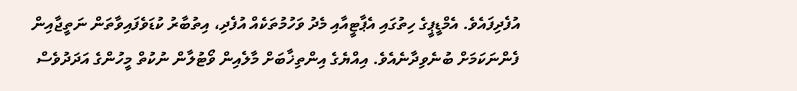އުފެދިފައެވެ. އެމްޑީޕީގެ ހިތުގައި އެޕާޓީއާއި މެދު ވަހުމުތަކެއް އުފެދި، އިތުބާރު ކުޑަވެފައިވާތަން ނަތީޖާއިން ފެންނަކަމަށް ބުނެވިދާނެއެވެ. އިއްޔެގެ އިންތިޚާބަށް މާލެއިން ވޯޓުލާން ނުކުތް މީހުންގެ އަދަދުވެސް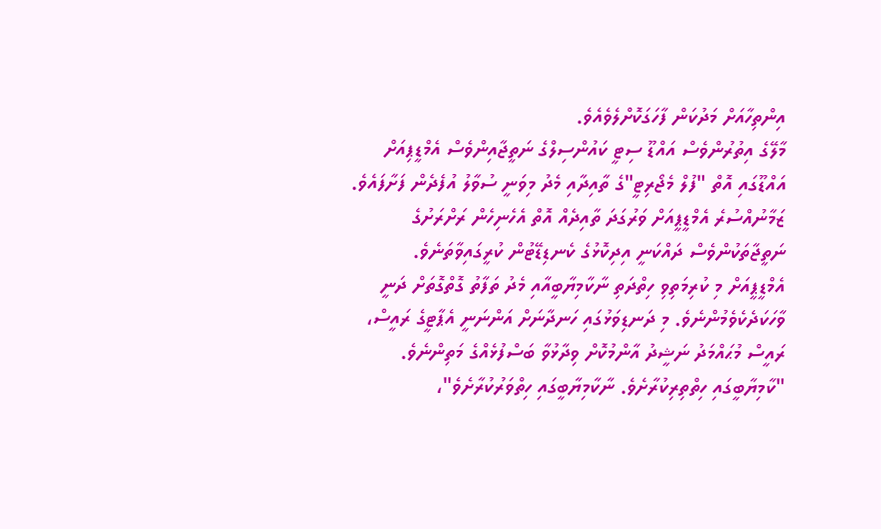އިންތިހާއަށް މަދުކަން ފާހަގަކޮށްލެވެއެވެ.
މާލޭގެ އިތުރުންވެސް އައްޑޫ ސިޓީ ކައުންސިލްގެ ނަތީޖާއިންވެސް އެމްޑީޕިއަށް އައްޑޫގައި އޮތް "ފުލް މެޖޯރިޓީ"ގެ ތާއިދާއި މެދު މިވަނީ ސުވާލު އުފެދެން ފަށާފައެވެ. ޒަމާނުއްސުރެ އެމްޑީޕީއަށް ވަރުގަދަ ތާއިދެއް އޮތް އެހެނިހެން ރަށްރަށުގެ ނަތީޖާތަކުންވެސް ދައްކަނީ އިދިކޮޅުގެ ކެނޑިޑޭޓުން ކުރީގައިވާތަނެވެ.
އެމްޑީޕީއަށް މި ކުރިމަތިވި ހިތްދަތި ނާކާމިޔާބީއާއި މެދު ތަފާތު ގޮތްގޮތަށް ދަނީ ވާހަކަދެކެވެމުންނެވެ. މި ދަނޑިވަޅުގައި ހަނދާނަށް އަންނަނީ އެޕާޓީގެ ރައީސް، ރައީސް މުޙައްމަދު ނަޝީދު އާންމުކޮށް ވިދާޅުވާ ބަސްފުޅެއްގެ މަތިންނެވެ. "ކާމިޔާބީގައި ހިތްތިރިކުރާށެވެ. ނާކާމިޔާބީގައި ހިތްވަރުކުރާށެވެ"،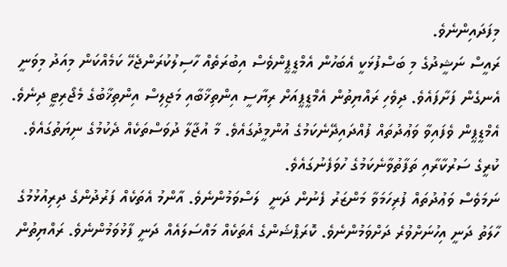މިފަދައިންނެވެ.
ރައީސް ނަޝީދުގެ މި ބަސްފުޅަކީ އެބަހުން އެމްޑީޕީންވެސް އިބުރަތެއް ހާސިލުކުރަންޖެހޭ ކަމެއްކަން މިއަދު މިވަނީ އެނގެން ފަށާފައެވެ. ދިވެހި ރައްޔިތުން އެމްޑީޕީއަށް ރިޔާސީ އިންތިޚާބާއި މަޖިލިސް އިންތިޚާބުގެ މެޖޯރިޓީ ދިނެވެ. އެމްޑީޕީން ވެފައިވާ ވަޢުދުތައް ފުއްދައިދޭނެކަމުގެ އުންމީދުގައެވެ. މާ އުޖާލާ ދުވަސްތަކެއް ދެކުމުގެ ނިޔަތުގައެވެ. ކުރީގެ ސަރުކާރާއި ތަފާތުވާނެކަމުގެ ހުވަފެނުގައެވެ.
ނަމަވެސް ވަޢުދުތައް ފުރިހަމަވާ މަންޒަރު ފެނުން ދަނީ  ލަސްވަމުންނެވެ. އާންމު އެތަކެއް ފަރުދުންގެ ދިރިއުޅުމުގެ ހާލަތު ދަނީ އިހުނަށްވުރެ ދަށްވަމުންނެވެ. ކޮރަޕްޝަންގެ އެތަކެއް މައްސަލައެއް ދަނީ ފާޅުވަމުންނެވެ. ރައްޔިތުން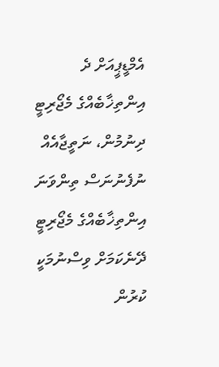އެމްޑީޕީއަށް ދެ އިންތިޚާބެއްގެ މެޖޯރިޓީ ދިނުމުން، ނަތީޖާއެއް ނުފެނުނަސް ތިންވަނަ އިންތިޚާބެއްގެ މެޖޯރިޓީ ދޭނެކަމަށް ވިސްނުމަކީ ކުރުން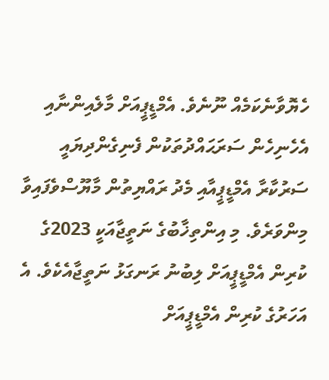ހެޔޮވާނެކަމެއް ނޫނެވެ. އެމްޑީޕީއަށް މާލެއިންނާއި އެހެނިހެން ސަރަޙައްދުތަކުން ފެނިގެންދިޔައީ ސަރުކާރާ އެމްޑީޕީއާއި މެދު ރައްޔިތުން މާޔޫސްވެފައިވާ މިންވަރެވެ. މި އިންތިޚާބުގެ ނަތީޖާއަކީ 2023ގެ ކުރިން އެމްޑީޕީއަށް ލިބުނު ރަނގަޅު ނަތީޖާއެކެވެ. އެ އަހަރުގެ ކުރިން އެމްޑީޕީއަށް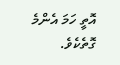އޮތީ ހަމަ އެންމެ ގޮތެކެވެ.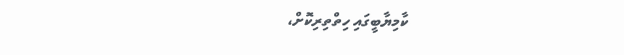ކާމިޔާބީގައި ހިތްތިރިކޮށް،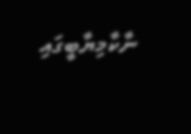ނާކާމިޔާބީގައި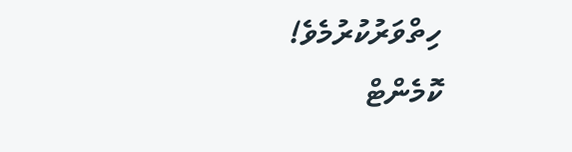ހިތްވަރުކުރުމެވެ!
ކޮމެންޓް